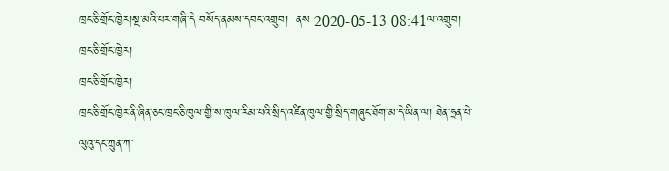ཁྲང་ཅི་གྲོང་ཁྱེར།སྔ་མའི་པར་གཞི་དེ བསོད་ནམས་དབང་འགྲུབ།  ནས 2020-05-13 08:41ལ་འགྲུབ།
ཁྲང་ཅི་གྲོང་ཁྱེར།
ཁྲང་ཅི་གྲོང་ཁྱེར།
ཁྲང་ཅི་གྲོང་ཁྱེར་ནི་ཞིན་ཅང་ཁྲང་ཅི་ཁུལ་གྱི་ས་ཁུལ་རིམ་པའི་སྲིད་འཛིན་ཁུལ་གྱི་སྲིད་གཞུང་ཐོག་མ་དེ་ཡིན་ལ། ཐེན་ཧྲན་པེ་ལུའུ་དང་ཀྲུན་ཀ་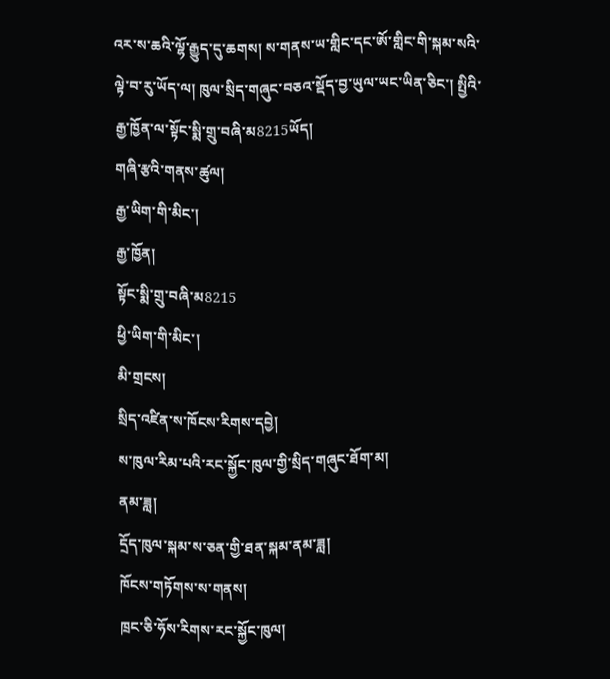འར་ས་ཆའི་ལྷོ་རྒྱུད་དུ་ཆགས། ས་གནས་ཡ་གླིང་དང་ཨོ་གླིང་གི་སྐམ་སའི་ལྟེ་བ་རུ་ཡོད་ལ། ཁུལ་སྲིད་གཞུང་བཅའ་སྡོད་བྱ་ཡུལ་ཡང་ཡིན་ཅིང་། སྤྱིའི་རྒྱ་ཁྱོན་ལ་སྟོང་སྨི་གྲུ་བཞི་མ8215ཡོད།
གཞི་རྩའི་གནས་ཚུལ།
རྒྱ་ཡིག་གི་མིང་།
རྒྱ་ཁྱོན།
སྟོང་སྨི་གྲུ་བཞི་མ8215
ཕྱི་ཡིག་གི་མིང་།
མི་གྲངས།
སྲིད་འཛིན་ས་ཁོངས་རིགས་དབྱེ།
ས་ཁུལ་རིམ་པའི་རང་སྐྱོང་ཁུལ་གྱི་སྲིད་གཞུང་ཐོག་མ།
ནམ་ཟླ།
དྲོད་ཁུལ་སྐམ་ས་ཅན་གྱི་ཐན་སྐམ་ནམ་ཟླ།
ཁོངས་གཏོགས་ས་གནས།
ཁྲང་ཅི་ཧོས་རིགས་རང་སྐྱོང་ཁུལ།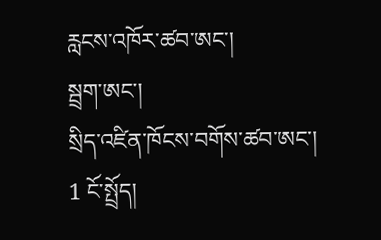རླངས་འཁོར་ཚབ་ཨང་།
སྦྲག་ཨང་།
སྲིད་འཛིན་ཁོངས་བགོས་ཚབ་ཨང་།
1 ངོ་སྤྲོད།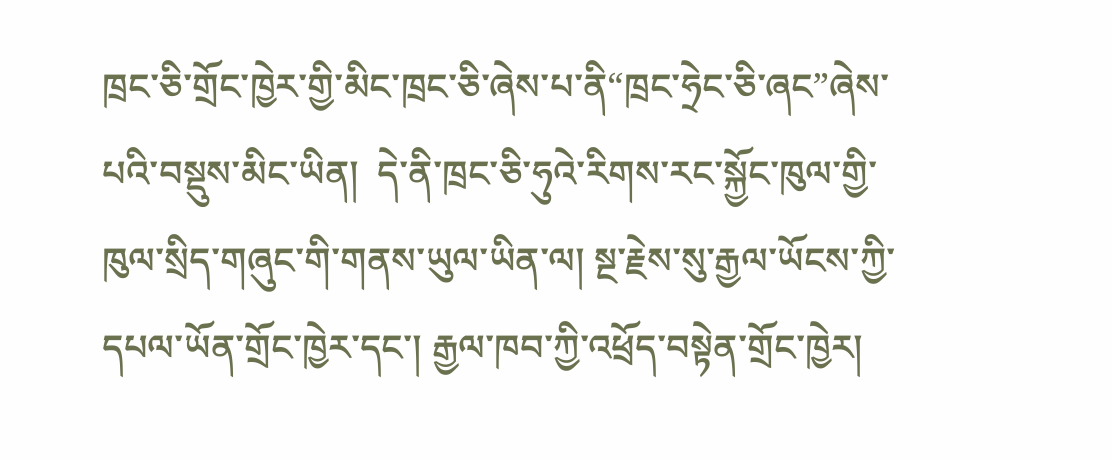ཁྲང་ཅི་གྲོང་ཁྱེར་གྱི་མིང་ཁྲང་ཅི་ཞེས་པ་ནི“ཁྲང་ཧྲེང་ཅི་ཞང”ཞེས་པའི་བསྡུས་མིང་ཡིན།  དེ་ནི་ཁྲང་ཅི་ཧུའེ་རིགས་རང་སྐྱོང་ཁུལ་གྱི་ཁུལ་སྲིད་གཞུང་གི་གནས་ཡུལ་ཡིན་ལ། སྔ་རྗེས་སུ་རྒྱལ་ཡོངས་ཀྱི་དཔལ་ཡོན་གྲོང་ཁྱེར་དང་། རྒྱལ་ཁབ་ཀྱི་འཕྲོད་བསྟེན་གྲོང་ཁྱེར།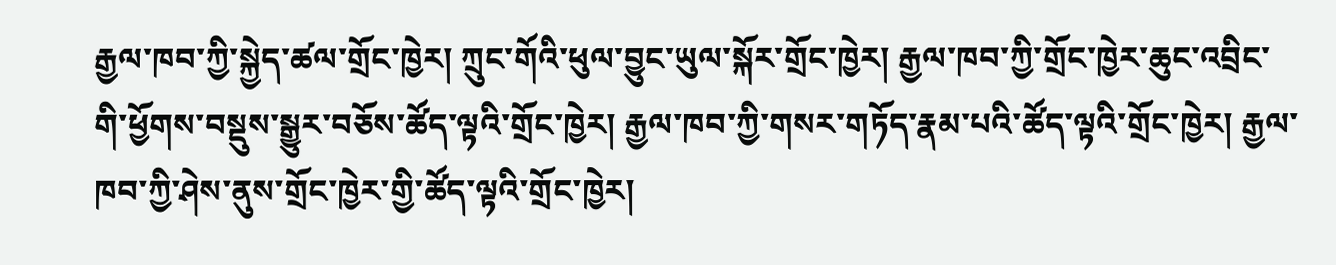རྒྱལ་ཁབ་ཀྱི་སྐྱེད་ཚལ་གྲོང་ཁྱེར། ཀྲུང་གོའི་ཕུལ་བྱུང་ཡུལ་སྐོར་གྲོང་ཁྱེར། རྒྱལ་ཁབ་ཀྱི་གྲོང་ཁྱེར་ཆུང་འབྲིང་གི་ཕྱོགས་བསྡུས་སྒྱུར་བཅོས་ཚོད་ལྟའི་གྲོང་ཁྱེར། རྒྱལ་ཁབ་ཀྱི་གསར་གཏོད་རྣམ་པའི་ཚོད་ལྟའི་གྲོང་ཁྱེར། རྒྱལ་ཁབ་ཀྱི་ཤེས་ནུས་གྲོང་ཁྱེར་གྱི་ཚོད་ལྟའི་གྲོང་ཁྱེར།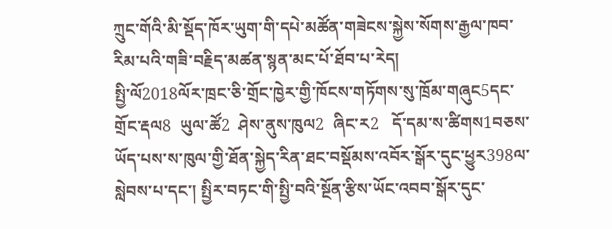ཀྲུང་གོའི་མི་སྡོད་ཁོར་ཡུག་གི་དཔེ་མཚོན་གཟེངས་སྐྱེས་སོགས་རྒྱལ་ཁབ་རིམ་པའི་གཟི་བརྗིད་མཚན་སྙན་མང་པོ་ཐོབ་པ་རེད།
སྤྱི་ལོ2018ལོར་ཁྲང་ཅི་གྲོང་ཁྱེར་གྱི་ཁོངས་གཏོགས་སུ་ཁྲོམ་གཞུང5དང་གྲོང་རྡལ8  ཡུལ་ཚོ2  ཤེས་ནུས་ཁུལ2  ཞིང་ར2   དོ་དམ་ས་ཚིགས1བཅས་ཡོད་པས་ས་ཁུལ་གྱི་ཐོན་སྐྱེད་རིན་ཐང་བསྡོམས་འབོར་སྒོར་དུང་ཕྱུར398ལ་སླེབས་པ་དང་། སྤྱིར་བཏང་གི་སྤྱི་བའི་སྔོན་རྩིས་ཡོང་འབབ་སྒོར་དུང་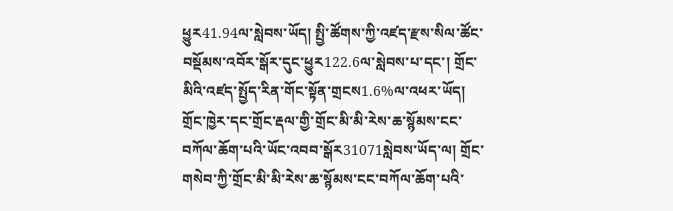ཕྱུར41.94ལ་སླེབས་ཡོད། སྤྱི་ཚོགས་ཀྱི་འཛད་རྫས་སིལ་ཚོང་བསྡོམས་འབོར་སྒོར་དུང་ཕྱུར122.6ལ་སླེབས་པ་དང་། གྲོང་མིའི་འཛད་སྤྱོད་རིན་གོང་སྟོན་གྲངས1.6%ལ་འཕར་ཡོད། གྲོང་ཁྱེར་དང་གྲོང་རྡལ་གྱི་གྲོང་མི་མི་རེས་ཆ་སྙོམས་ངང་བཀོལ་ཆོག་པའི་ཡོང་འབབ་སྒོར31071སླེབས་ཡོད་ལ། གྲོང་གསེབ་ཀྱི་གྲོང་མི་མི་རེས་ཆ་སྙོམས་ངང་བཀོལ་ཆོག་པའི་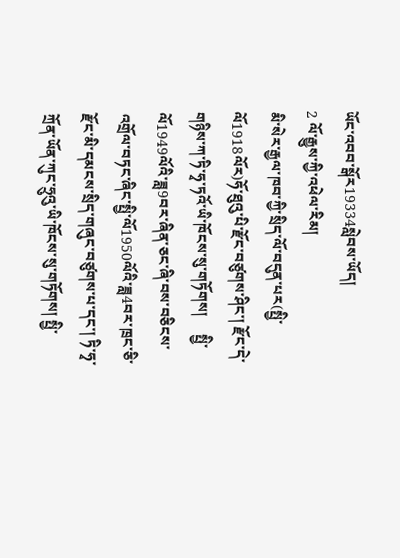ཡོང་འབབ་སྒོར19334སླེབས་ཡོད།
2 ལོ་རྒྱུས་ཀྱི་འཕེལ་རིམ།
མི་སེར་རྒྱལ་ཁབ་ཀྱི་སྲིད་ལོ་བདུན་པར(སྤྱི་ལོ1918ལོར)ཧོ་ཐུའུ་པི་རྫོང་བཙུགས་ཤིང་། རྫོང་དེ་གཉིས་ཀ་ཏི་ཧྭ་ཏའོ་ཡི་ཁོངས་སུ་གཏོགས།     སྤྱི་ལོ1949ལོའི་ཟླ9བར་ཞིན་ཅང་ཞི་བས་བཅིངས་འགྲོལ་བཏང་ཞིང་སྤྱི་ལོ1950ལོའི་ཟླ4བར་ཁྲང་ཅི་རྫོང་མི་དམངས་སྲིད་གཞུང་བཙུགས་པ་དང་། ཏི་ཧྭ་ཀྲོན་ཡོན་ཀུང་ཧྲུའུ་ཡི་ཁོངས་སུ་གཏོགས། སྤྱི་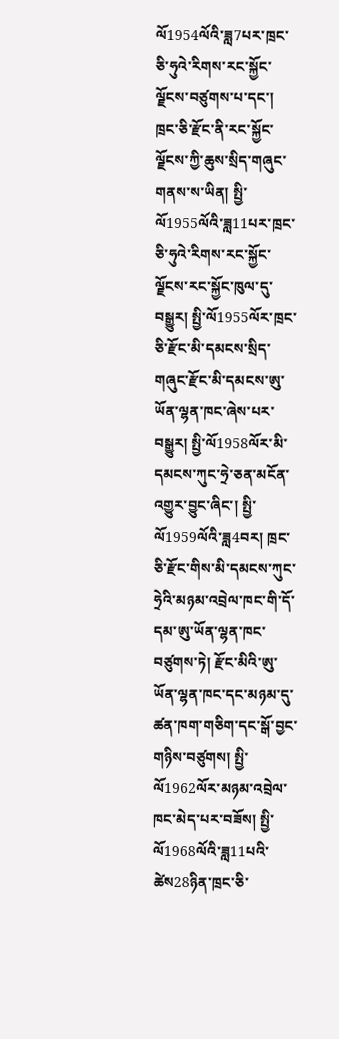ལོ1954ལོའི་ཟླ7པར་ཁྲང་ཅི་ཧུའེ་རིགས་རང་སྐྱོང་ལྗོངས་བཙུགས་པ་དང་། ཁྲང་ཅི་རྫོང་ནི་རང་སྐྱོང་ལྗོངས་ཀྱི་ཆུས་སྲིད་གཞུང་གནས་ས་ཡིན། སྤྱི་ལོ1955ལོའི་ཟླ11པར་ཁྲང་ཅི་ཧུའེ་རིགས་རང་སྐྱོང་ལྗོངས་རང་སྐྱོང་ཁུལ་དུ་བསྒྱུར། སྤྱི་ལོ1955ལོར་ཁྲང་ཅི་རྫོང་མི་དམངས་སྲིད་གཞུང་རྫོང་མི་དམངས་ཨུ་ཡོན་ལྷན་ཁང་ཞེས་པར་བསྒྱུར། སྤྱི་ལོ1958ལོར་མི་དམངས་ཀུང་ཧྲེ་ཅན་མངོན་འགྱུར་བྱུང་ཞིང་། སྤྱི་ལོ1959ལོའི་ཟླ4བར། ཁྲང་ཅི་རྫོང་གིས་མི་དམངས་ཀུང་ཧྲེའི་མཉམ་འབྲེལ་ཁང་གི་དོ་དམ་ཨུ་ཡོན་ལྷན་ཁང་བཙུགས་ཏེ། རྫོང་མིའི་ཨུ་ཡོན་ལྷན་ཁང་དང་མཉམ་དུ་ཚན་ཁག་གཅིག་དང་སྒོ་བྱང་གཉིས་བཙུགས། སྤྱི་ལོ1962ལོར་མཉམ་འབྲེལ་ཁང་མེད་པར་བཟོས། སྤྱི་ལོ1968ལོའི་ཟླ11པའི་ཚེས28ཉིན་ཁྲང་ཅི་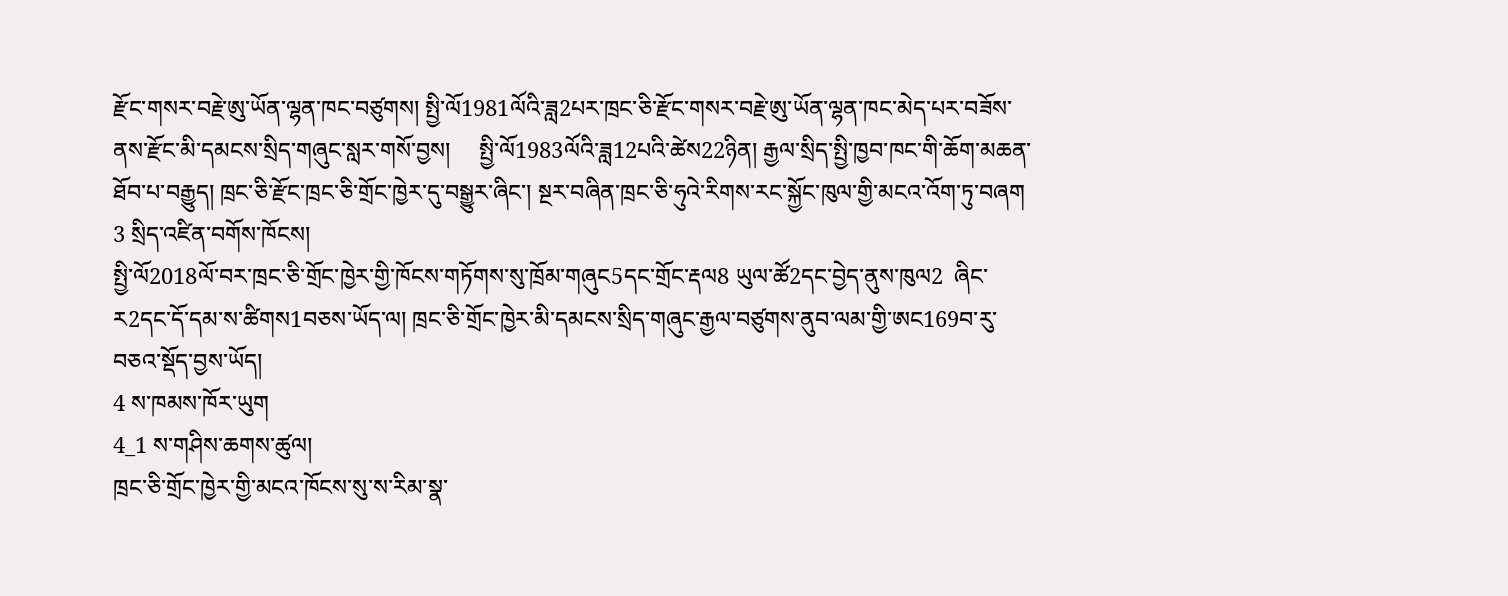རྫོང་གསར་བརྗེ་ཨུ་ཡོན་ལྷན་ཁང་བཙུགས། སྤྱི་ལོ1981ལོའི་ཟླ2པར་ཁྲང་ཅི་རྫོང་གསར་བརྗེ་ཨུ་ཡོན་ལྷན་ཁང་མེད་པར་བཟོས་ནས་རྫོང་མི་དམངས་སྲིད་གཞུང་སླར་གསོ་བྱས།     སྤྱི་ལོ1983ལོའི་ཟླ12པའི་ཚེས22ཉིན། རྒྱལ་སྲིད་སྤྱི་ཁྱབ་ཁང་གི་ཆོག་མཆན་ཐོབ་པ་བརྒྱུད། ཁྲང་ཅི་རྫོང་ཁྲང་ཅི་གྲོང་ཁྱེར་དུ་བསྒྱུར་ཞིང་། སྔར་བཞིན་ཁྲང་ཅི་ཧུའེ་རིགས་རང་སྐྱོང་ཁུལ་གྱི་མངའ་འོག་ཏུ་བཞག
3 སྲིད་འཛིན་བགོས་ཁོངས།
སྤྱི་ལོ2018ལོ་བར་ཁྲང་ཅི་གྲོང་ཁྱེར་གྱི་ཁོངས་གཏོགས་སུ་ཁྲོམ་གཞུང5དང་གྲོང་རྡལ8 ཡུལ་ཚོ2དང་བྱེད་ནུས་ཁུལ2  ཞིང་ར2དང་དོ་དམ་ས་ཚིགས1བཅས་ཡོད་ལ། ཁྲང་ཅི་གྲོང་ཁྱེར་མི་དམངས་སྲིད་གཞུང་རྒྱལ་བཙུགས་ནུབ་ལམ་གྱི་ཨང169བ་རུ་བཅའ་སྡོད་བྱས་ཡོད།
4 ས་ཁམས་ཁོར་ཡུག
4_1 ས་གཤིས་ཆགས་ཚུལ།
ཁྲང་ཅི་གྲོང་ཁྱེར་གྱི་མངའ་ཁོངས་སུ་ས་རིམ་སྣ་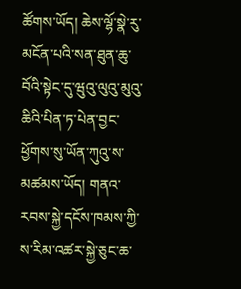ཚོགས་ཡོད། ཆེས་ལྷོ་སྣེ་རུ་མངོན་པའི་སན་ཐུན་ཆུ་བོའི་སྟེང་དུ་ཝུའུ་ལུའུ་མུའུ་ཆིའི་པིན་ཏ་པེན་བྱང་ཕྱོགས་སུ་ཡོན་ཀུའུ་ས་མཚམས་ཡོད། གནའ་རབས་སྐྱེ་དངོས་ཁམས་ཀྱི་ས་རིམ་འཚར་སྐྱེ་ཅུང་ཆ་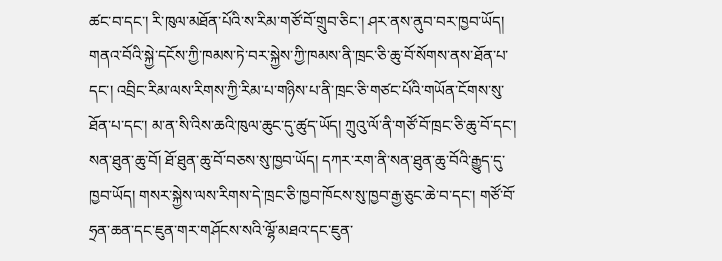ཚང་བ་དང་། རི་ཁུལ་མཐོན་པོའི་ས་རིམ་གཙོ་བོ་གྲུབ་ཅིང་། ཤར་ནས་ནུབ་བར་ཁྱབ་ཡོད། གནའ་བོའི་སྐྱེ་དངོས་ཀྱི་ཁམས་ཏེ་བར་སྐྱེས་ཀྱི་ཁམས་ནི་ཁྲང་ཅི་ཆུ་བོ་སོགས་ནས་ཐོན་པ་དང་། འབྲིང་རིམ་ལས་རིགས་ཀྱི་རིམ་པ་གཉིས་པ་ནི་ཁྲང་ཅི་གཙང་པོའི་གཡོན་ངོགས་སུ་ཐོན་པ་དང་། མ་ན་སི་འིས་ཆའི་ཁུལ་ཆུང་དུ་ཚུད་ཡོད། ཀྲུའུ་ལོ་ནི་གཙོ་བོ་ཁྲང་ཅི་ཆུ་བོ་དང་། སན་ཐུན་ཆུ་བོ། ཐོ་ཐུན་ཆུ་བོ་བཅས་སུ་ཁྱབ་ཡོད། དཀར་རག་ནི་སན་ཐུན་ཆུ་བོའི་རྒྱུད་དུ་ཁྱབ་ཡོད། གསར་སྐྱེས་ལས་རིགས་དེ་ཁྲང་ཅི་ཁྱབ་ཁོངས་སུ་ཁྱབ་རྒྱ་ཅུང་ཆེ་བ་དང་། གཙོ་བོ་ཧྲན་ཆན་དང་ཇུན་གར་གཤོངས་སའི་ལྷོ་མཐའ་དང་ཇུན་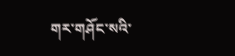གར་གཤོང་སའི་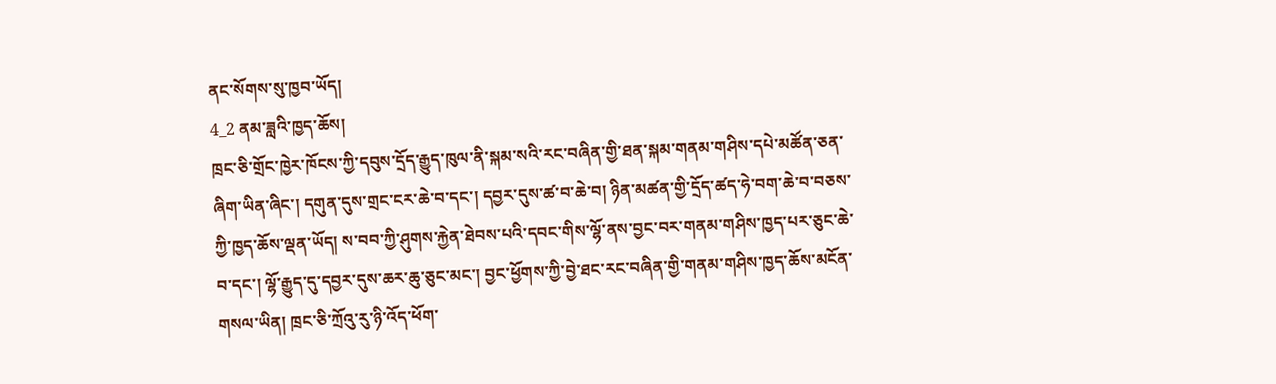ནང་སོགས་སུ་ཁྱབ་ཡོད།
4_2 ནམ་ཟླའི་ཁྱད་ཆོས།
ཁྲང་ཅི་གྲོང་ཁྱེར་ཁོངས་ཀྱི་དབུས་དྲོད་རྒྱུད་ཁུལ་ནི་སྐམ་སའི་རང་བཞིན་གྱི་ཐན་སྐམ་གནམ་གཤིས་དཔེ་མཚོན་ཅན་ཞིག་ཡིན་ཞིང་། དགུན་དུས་གྲང་ངར་ཆེ་བ་དང་། དབྱར་དུས་ཚ་བ་ཆེ་བ། ཉིན་མཚན་གྱི་དྲོད་ཚད་ཧེ་བག་ཆེ་བ་བཅས་ཀྱི་ཁྱད་ཆོས་ལྡན་ཡོད། ས་བབ་ཀྱི་ཤུགས་རྐྱེན་ཐེབས་པའི་དབང་གིས་ལྷོ་ནས་བྱང་བར་གནམ་གཤིས་ཁྱད་པར་ཅུང་ཆེ་བ་དང་། ལྷོ་རྒྱུད་དུ་དབྱར་དུས་ཆར་ཆུ་ཅུང་མང་། བྱང་ཕྱོགས་ཀྱི་བྱེ་ཐང་རང་བཞིན་གྱི་གནམ་གཤིས་ཁྱད་ཆོས་མངོན་གསལ་ཡིན། ཁྲང་ཅི་ཀྲོའུ་རུ་ཉི་འོད་ཕོག་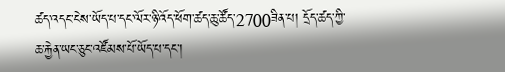ཚད་འདང་ངེས་ཡོད་པ་དང་ལོར་ཉི་འོད་ཕོག་ཚད་ཆུ་ཚོད་2700ཟིན་པ། དྲོད་ཚད་ཀྱི་ཆ་རྐྱེན་ཡང་ཅུང་འཛོམས་པོ་ཡོད་པ་དང་།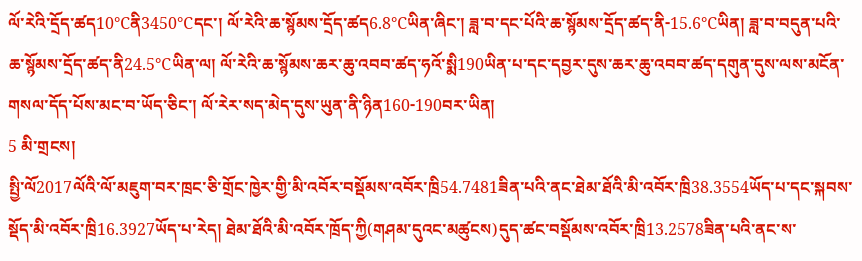ལོ་རེའི་དྲོད་ཚད10℃ནི3450℃དང་། ལོ་རེའི་ཆ་སྙོམས་དྲོད་ཚད6.8℃ཡིན་ཞིང་། ཟླ་བ་དང་པོའི་ཆ་སྙོམས་དྲོད་ཚད་ནི-15.6℃ཡིན། ཟླ་བ་བདུན་པའི་ཆ་སྙོམས་དྲོད་ཚད་ནི24.5℃ཡིན་ལ། ལོ་རེའི་ཆ་སྙོམས་ཆར་ཆུ་འབབ་ཚད་ཧའོ་སྨི190ཡིན་པ་དང་དབྱར་དུས་ཆར་ཆུ་འབབ་ཚད་དགུན་དུས་ལས་མངོན་གསལ་དོད་པོས་མང་བ་ཡོད་ཅིང་། ལོ་རེར་སད་མེད་དུས་ཡུན་ནི་ཉིན160-190བར་ཡིན།
5 མི་གྲངས།
སྤྱི་ལོ2017ལོའི་ལོ་མཇུག་བར་ཁྲང་ཅི་གྲོང་ཁྱེར་གྱི་མི་འབོར་བསྡོམས་འབོར་ཁྲི54.7481ཟིན་པའི་ནང་ཐེམ་ཐོའི་མི་འབོར་ཁྲི38.3554ཡོད་པ་དང་སྐབས་སྡོད་མི་འབོར་ཁྲི16.3927ཡོད་པ་རེད། ཐེམ་ཐོའི་མི་འབོར་ཁྲོད་ཀྱི(གཤམ་དུའང་མཚུངས)དུད་ཚང་བསྡོམས་འབོར་ཁྲི13.2578ཟིན་པའི་ནང་ས་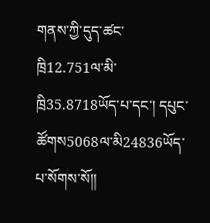གནས་ཀྱི་དུད་ཚང་ཁྲི12.751ལ་མི་ཁྲི35.8718ཡོད་པ་དང་། དཔུང་ཚོགས5068ལ་མི24836ཡོད་པ་སོགས་སོ།།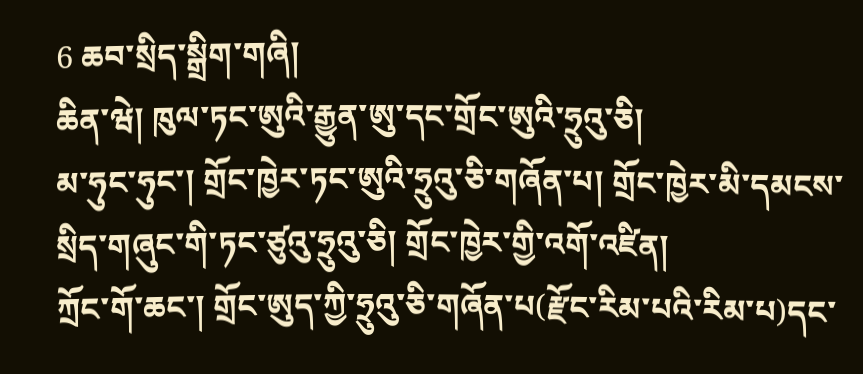6 ཆབ་སྲིད་སྒྲིག་གཞི།
ཆིན་ཝེ། ཁུལ་ཏང་ཨུའི་རྒྱུན་ཨུ་དང་གྲོང་ཨུའི་ཧྲུའུ་ཅི།
མ་ཧུང་ཧུང་། གྲོང་ཁྱེར་ཏང་ཨུའི་ཧྲུའུ་ཅི་གཞོན་པ། གྲོང་ཁྱེར་མི་དམངས་སྲིད་གཞུང་གི་ཏང་ཙུའུ་ཧྲུའུ་ཅི། གྲོང་ཁྱེར་གྱི་འགོ་འཛིན།
ཀྲོང་གོ་ཆང་། གྲོང་ཨུད་ཀྱི་ཧྲུའུ་ཅི་གཞོན་པ(རྫོང་རིམ་པའི་རིམ་པ)དང་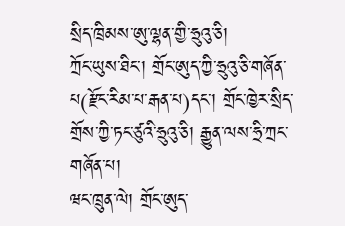སྲིད་ཁྲིམས་ཨུ་ལྷན་གྱི་ཧྲུའུ་ཅི།
ཀྲོང་ཡུས་ཐིང་། གྲོང་ཨུད་ཀྱི་ཧྲུའུ་ཅི་གཞོན་པ(རྫོང་རིམ་པ་རྒན་པ)དང་། གྲོང་ཁྱེར་སྲིད་གྲོས་ཀྱི་ཏང་ཙུའི་ཧྲུའུ་ཅི། རྒྱུན་ལས་ཧྲི་ཀྲང་གཞོན་པ།
ཝང་ཁྲུན་ལེ། གྲོང་ཨུད་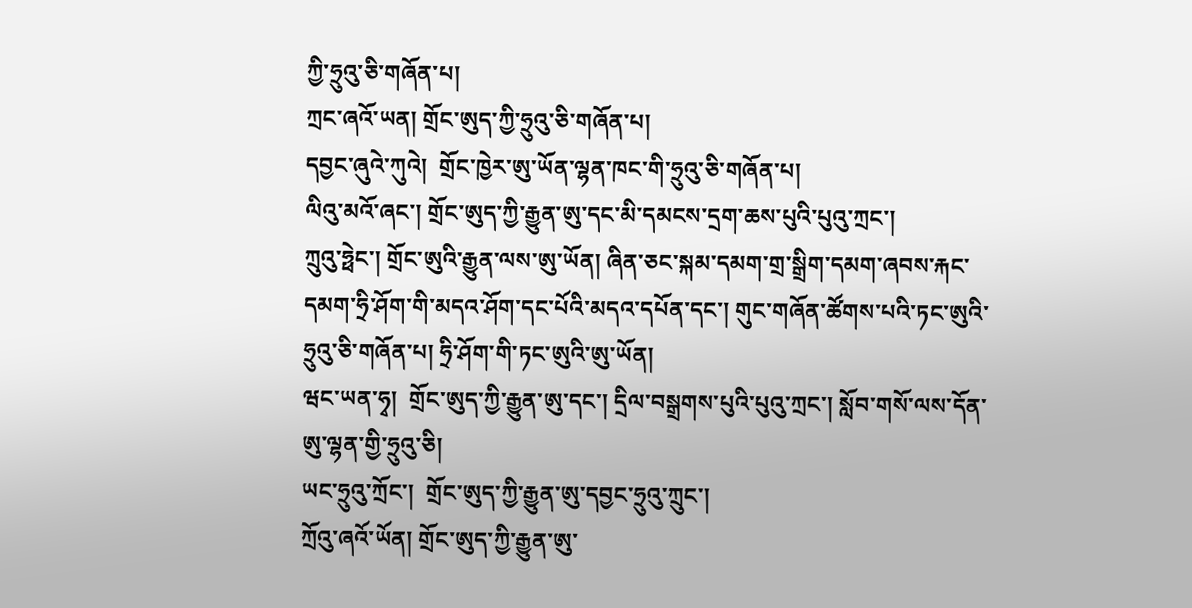ཀྱི་ཧྲུའུ་ཅི་གཞོན་པ།
ཀྲང་ཞའོ་ཡན། གྲོང་ཨུད་ཀྱི་ཧྲུའུ་ཅི་གཞོན་པ།
དབྱང་ཞུའེ་ཀུའེ།  གྲོང་ཁྱེར་ཨུ་ཡོན་ལྷན་ཁང་གི་ཧྲུའུ་ཅི་གཞོན་པ།
ལིའུ་མའོ་ཞང་། གྲོང་ཨུད་ཀྱི་རྒྱུན་ཨུ་དང་མི་དམངས་དྲག་ཆས་པུའི་པུའུ་ཀྲང་།
ཀྲུའུ་ཧྥེང་། གྲོང་ཨུའི་རྒྱུན་ལས་ཨུ་ཡོན། ཞིན་ཅང་སྐམ་དམག་གྲ་སྒྲིག་དམག་ཞབས་རྐང་དམག་ཧྲི་ཤོག་གི་མདའ་ཤོག་དང་པོའི་མདའ་དཔོན་དང་། གུང་གཞོན་ཚོགས་པའི་ཏང་ཨུའི་ཧྲུའུ་ཅི་གཞོན་པ། ཧྲི་ཤོག་གི་ཏང་ཨུའི་ཨུ་ཡོན།
ཝང་ཡན་ཧྭ།  གྲོང་ཨུད་ཀྱི་རྒྱུན་ཨུ་དང་། དྲིལ་བསྒྲགས་པུའི་པུའུ་ཀྲང་། སློབ་གསོ་ལས་དོན་ཨུ་ལྷན་གྱི་ཧྲུའུ་ཅི།
ཡང་ཧྲུའུ་ཀྲོང་།  གྲོང་ཨུད་ཀྱི་རྒྱུན་ཨུ་དབྱང་ཧྲུའུ་ཀྲུང་།
ཀྲོའུ་ཞའོ་ཡོན། གྲོང་ཨུད་ཀྱི་རྒྱུན་ཨུ་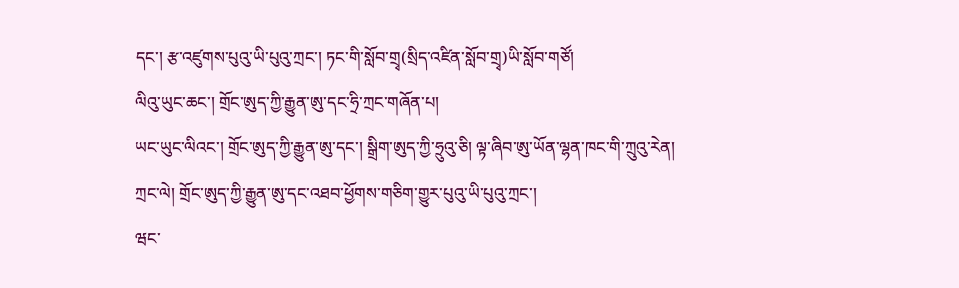དང་། རྩ་འཛུགས་པུའུ་ཡི་པུའུ་ཀྲང་། ཏང་གི་སློབ་གྲྭ(སྲིད་འཛིན་སློབ་གྲྭ)ཡི་སློབ་གཙོ།
ལིའུ་ཡུང་ཆང་། གྲོང་ཨུད་ཀྱི་རྒྱུན་ཨུ་དང་ཧྲི་ཀྲང་གཞོན་པ།
ཡང་ཡུང་ལིའང་། གྲོང་ཨུད་ཀྱི་རྒྱུན་ཨུ་དང་། སྒྲིག་ཨུད་ཀྱི་ཧྲུའུ་ཅི། ལྟ་ཞིབ་ཨུ་ཡོན་ལྷན་ཁང་གི་ཀྲུའུ་རེན།
ཀྲང་ལེ། གྲོང་ཨུད་ཀྱི་རྒྱུན་ཨུ་དང་འཐབ་ཕྱོགས་གཅིག་གྱུར་པུའུ་ཡི་པུའུ་ཀྲང་།
ཝང་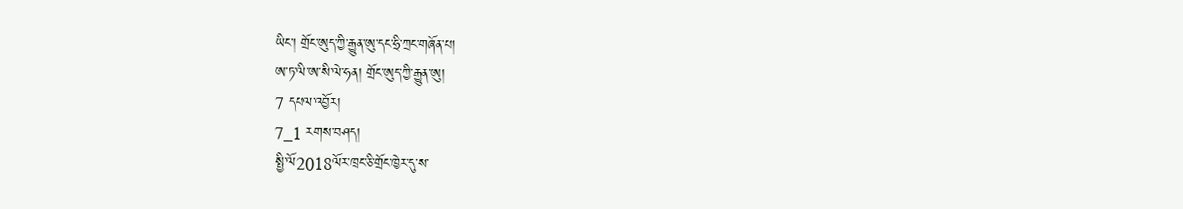ཡིང་། གྲོང་ཨུད་ཀྱི་རྒྱུན་ཨུ་དང་ཧྲི་ཀྲང་གཞོན་པ།
ཨ་ཏ་ལི་ཨ་སི་ལེ་ཧན། གྲོང་ཨུད་ཀྱི་རྒྱུན་ཨུ།
7 དཔལ་འབྱོར།
7_1 རགས་བཤད།
སྤྱི་ལོ2018ལོར་ཁྲང་ཅི་གྲོང་ཁྱེར་དུ་ས་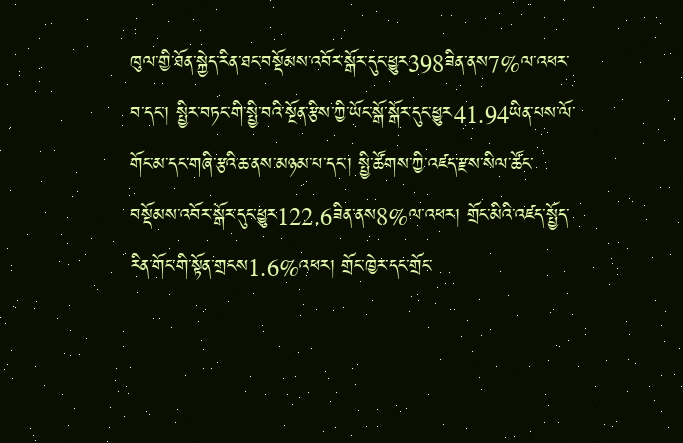ཁུལ་གྱི་ཐོན་སྐྱེད་རིན་ཐང་བསྡོམས་འབོར་སྒོར་དུང་ཕྱུར398ཟིན་ནས7%ལ་འཕར་བ་དང་། སྤྱིར་བཏང་གི་སྤྱི་བའི་སྔོན་རྩིས་ཀྱི་ཡོང་སྒོ་སྒོར་དུང་ཕྱུར41.94ཡིན་པས་ལོ་གོང་མ་དང་གཞི་རྩའི་ཆ་ནས་མཉམ་པ་དང་། སྤྱི་ཚོགས་ཀྱི་འཛད་རྫས་སིལ་ཚོང་བསྡོམས་འབོར་སྒོར་དུང་ཕྱུར122.6ཟིན་ནས8%ལ་འཕར། གྲོང་མིའི་འཛད་སྤྱོད་རིན་གོང་གི་སྟོན་གྲངས1.6%འཕར། གྲོང་ཁྱེར་དང་གྲོང་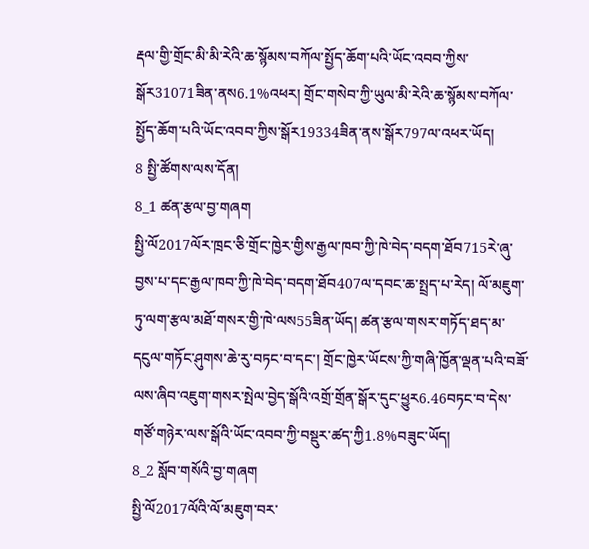རྡལ་གྱི་གྲོང་མི་མི་རེའི་ཆ་སྙོམས་བཀོལ་སྤྱོད་ཆོག་པའི་ཡོང་འབབ་ཀྱིས་སྒོར31071ཟིན་ནས6.1%འཕར། གྲོང་གསེབ་ཀྱི་ཡུལ་མི་རེའི་ཆ་སྙོམས་བཀོལ་སྤྱོད་ཆོག་པའི་ཡོང་འབབ་ཀྱིས་སྒོར19334ཟིན་ནས་སྒོར797ལ་འཕར་ཡོད།
8 སྤྱི་ཚོགས་ལས་དོན།
8_1 ཚན་རྩལ་བྱ་གཞག
སྤྱི་ལོ2017ལོར་ཁྲང་ཅི་གྲོང་ཁྱེར་གྱིས་རྒྱལ་ཁབ་ཀྱི་ཁེ་བེད་བདག་ཐོབ715རེ་ཞུ་བྱས་པ་དང་རྒྱལ་ཁབ་ཀྱི་ཁེ་བེད་བདག་ཐོབ407ལ་དབང་ཆ་སྤྲད་པ་རེད། ལོ་མཇུག་ཏུ་ལག་རྩལ་མཐོ་གསར་གྱི་ཁེ་ལས55ཟིན་ཡོད། ཚན་རྩལ་གསར་གཏོད་ཐད་མ་དངུལ་གཏོང་ཤུགས་ཆེ་རུ་བཏང་བ་དང་། གྲོང་ཁྱེར་ཡོངས་ཀྱི་གཞི་ཁྱོན་ལྡན་པའི་བཟོ་ལས་ཞིབ་འཇུག་གསར་སྤེལ་བྱེད་སྒོའི་འགྲོ་གྲོན་སྒོར་དུང་ཕྱུར6.46བཏང་བ་དེས་གཙོ་གཉེར་ལས་སྒོའི་ཡོང་འབབ་ཀྱི་བསྡུར་ཚད་ཀྱི1.8%བཟུང་ཡོད།
8_2 སློབ་གསོའི་བྱ་གཞག
སྤྱི་ལོ2017ལོའི་ལོ་མཇུག་བར་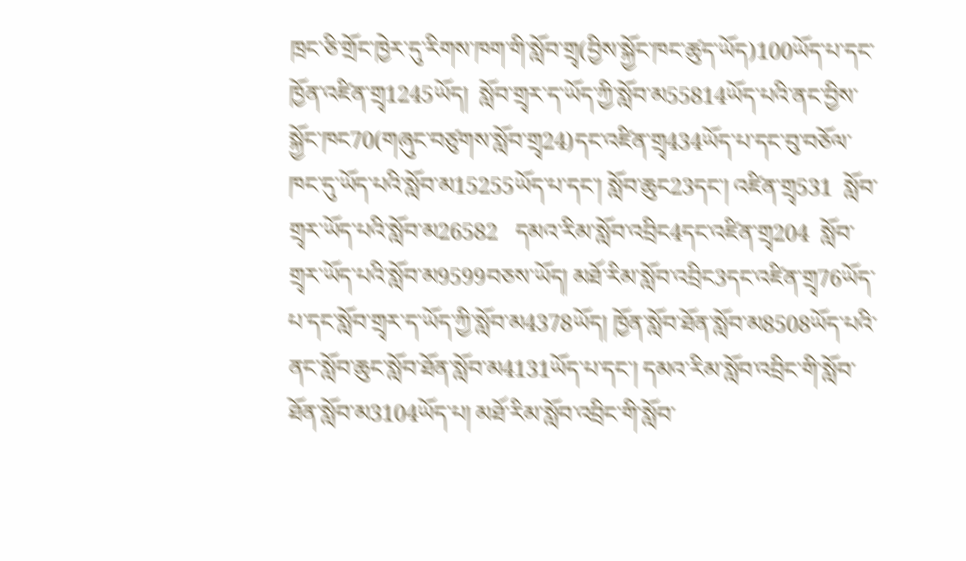ཁྲང་ཅི་གྲོང་ཁྱེར་དུ་རིགས་ཁག་གི་སློབ་གྲྭ(བྱིས་སྐྱོང་ཁང་ཚུད་ཡོད)100ཡོད་པ་དང་ཁྱོན་འཛིན་གྲྭ1245ཡོད།  སློབ་གྲྭར་ད་ཡོད་ཀྱི་སློབ་མ55814ཡོད་པའི་ནང་བྱིས་སྐྱོང་ཁང70(གཞུང་བཙུགས་སློབ་གྲྭ24)དང་འཛིན་གྲྭ434ཡོད་པ་དང་བུ་བཅོལ་ཁང་དུ་ཡོད་པའི་སློབ་མ15255ཡོད་པ་དང་། སློབ་ཆུང23དང་། འཛིན་གྲྭ531  སློབ་གྲྭར་ཡོད་པའི་སློབ་མ26582   དམའ་རིམ་སློབ་འབྲིང4དང་འཛིན་གྲྭ204  སློབ་གྲྭར་ཡོད་པའི་སློབ་མ9599བཅས་ཡོད། མཐོ་རིམ་སློབ་འབྲིང3དང་འཛིན་གྲྭ76ཡོད་པ་དང་སློབ་གྲྭར་ད་ཡོད་ཀྱི་སློབ་མ4378ཡོད། ཁྱོན་སློབ་ཐོན་སློབ་མ8508ཡོད་པའི་ནང་སློབ་ཆུང་སློབ་ཐོན་སློབ་མ4131ཡོད་པ་དང་། དམའ་རིམ་སློབ་འབྲིང་གི་སློབ་ཐོན་སློབ་མ3104ཡོད་པ། མཐོ་རིམ་སློབ་འབྲིང་གི་སློབ་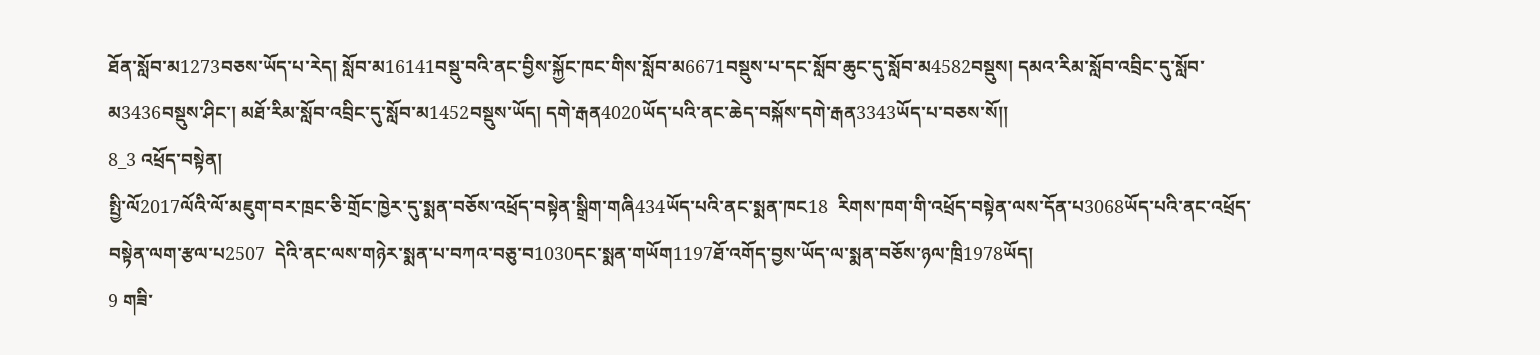ཐོན་སློབ་མ1273བཅས་ཡོད་པ་རེད། སློབ་མ16141བསྡུ་བའི་ནང་བྱིས་སྐྱོང་ཁང་གིས་སློབ་མ6671བསྡུས་པ་དང་སློབ་ཆུང་དུ་སློབ་མ4582བསྡུས། དམའ་རིམ་སློབ་འབྲིང་དུ་སློབ་མ3436བསྡུས་ཤིང་། མཐོ་རིམ་སློབ་འབྲིང་དུ་སློབ་མ1452བསྡུས་ཡོད། དགེ་རྒན4020ཡོད་པའི་ནང་ཆེད་བསྐོས་དགེ་རྒན3343ཡོད་པ་བཅས་སོ།།
8_3 འཕྲོད་བསྟེན།
སྤྱི་ལོ2017ལོའི་ལོ་མཇུག་བར་ཁྲང་ཅི་གྲོང་ཁྱེར་དུ་སྨན་བཅོས་འཕྲོད་བསྟེན་སྒྲིག་གཞི434ཡོད་པའི་ནང་སྨན་ཁང18  རིགས་ཁག་གི་འཕྲོད་བསྟེན་ལས་དོན་པ3068ཡོད་པའི་ནང་འཕྲོད་བསྟེན་ལག་རྩལ་པ2507  དེའི་ནང་ལས་གཉེར་སྨན་པ་བཀའ་བཅུ་བ1030དང་སྨན་གཡོག1197ཐོ་འགོད་བྱས་ཡོད་ལ་སྨན་བཅོས་ཉལ་ཁྲི1978ཡོད།
9 གཟི་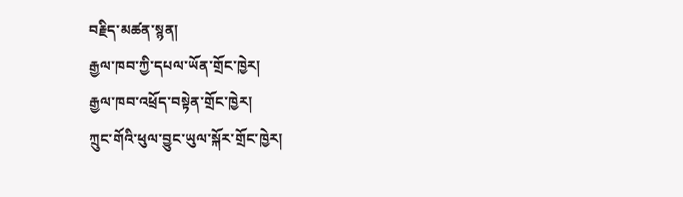བརྗིད་མཚན་སྙན།
རྒྱལ་ཁབ་ཀྱི་དཔལ་ཡོན་གྲོང་ཁྱེར།
རྒྱལ་ཁབ་འཕྲོད་བསྟེན་གྲོང་ཁྱེར།
ཀྲུང་གོའི་ཕུལ་བྱུང་ཡུལ་སྐོར་གྲོང་ཁྱེར།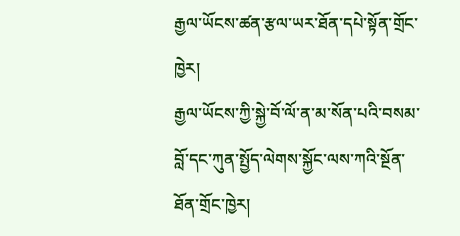རྒྱལ་ཡོངས་ཚན་རྩལ་ཡར་ཐོན་དཔེ་སྟོན་གྲོང་ཁྱེར།
རྒྱལ་ཡོངས་ཀྱི་སྐྱེ་བོ་ལོ་ན་མ་སོན་པའི་བསམ་བློ་དང་ཀུན་སྤྱོད་ལེགས་སྐྱོང་ལས་ཀའི་སྔོན་ཐོན་གྲོང་ཁྱེར།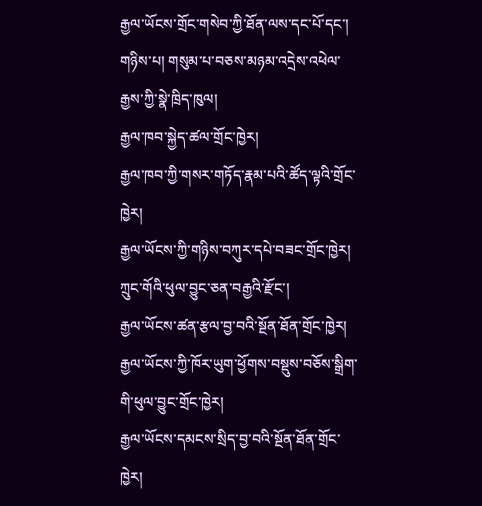རྒྱལ་ཡོངས་གྲོང་གསེབ་ཀྱི་ཐོན་ལས་དང་པོ་དང་། གཉིས་པ། གསུམ་པ་བཅས་མཉམ་འདྲེས་འཕེལ་རྒྱས་ཀྱི་སྣེ་ཁྲིད་ཁུལ།
རྒྱལ་ཁབ་སྐྱེད་ཚལ་གྲོང་ཁྱེར།
རྒྱལ་ཁབ་ཀྱི་གསར་གཏོད་རྣམ་པའི་ཚོད་ལྟའི་གྲོང་ཁྱེར།
རྒྱལ་ཡོངས་ཀྱི་གཉིས་བཀུར་དཔེ་བཟང་གྲོང་ཁྱེར།
ཀྲུང་གོའི་ཕུལ་བྱུང་ཅན་བརྒྱའི་རྫོང་།
རྒྱལ་ཡོངས་ཚན་རྩལ་བྱ་བའི་སྔོན་ཐོན་གྲོང་ཁྱེར།
རྒྱལ་ཡོངས་ཀྱི་ཁོར་ཡུག་ཕྱོགས་བསྡུས་བཅོས་སྒྲིག་གི་ཕུལ་བྱུང་གྲོང་ཁྱེར།
རྒྱལ་ཡོངས་དམངས་སྲིད་བྱ་བའི་སྔོན་ཐོན་གྲོང་ཁྱེར།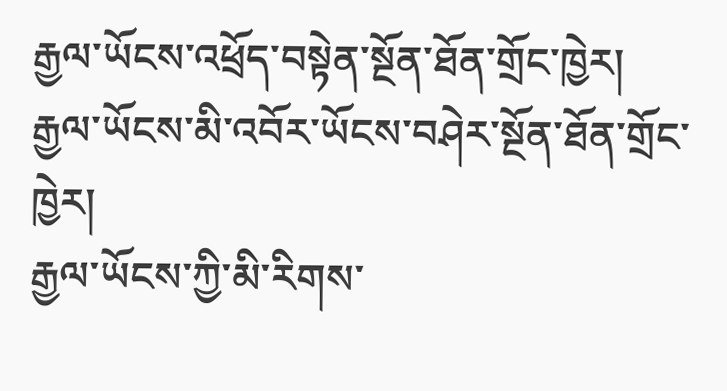རྒྱལ་ཡོངས་འཕྲོད་བསྟེན་སྔོན་ཐོན་གྲོང་ཁྱེར།
རྒྱལ་ཡོངས་མི་འབོར་ཡོངས་བཤེར་སྔོན་ཐོན་གྲོང་ཁྱེར།
རྒྱལ་ཡོངས་ཀྱི་མི་རིགས་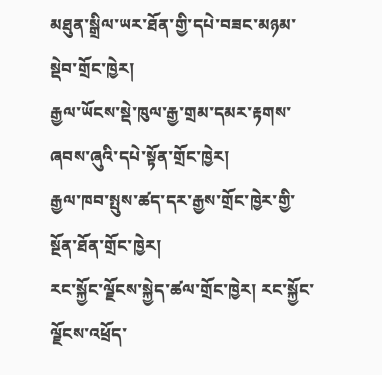མཐུན་སྒྲིལ་ཡར་ཐོན་གྱི་དཔེ་བཟང་མཉམ་སྡེབ་གྲོང་ཁྱེར།
རྒྱལ་ཡོངས་སྡེ་ཁུལ་རྒྱ་གྲམ་དམར་རྟགས་ཞབས་ཞུའི་དཔེ་སྟོན་གྲོང་ཁྱེར།
རྒྱལ་ཁབ་སྤུས་ཚད་དར་རྒྱས་གྲོང་ཁྱེར་གྱི་སྔོན་ཐོན་གྲོང་ཁྱེར།
རང་སྐྱོང་ལྗོངས་སྐྱེད་ཚལ་གྲོང་ཁྱེར། རང་སྐྱོང་ལྗོངས་འཕྲོད་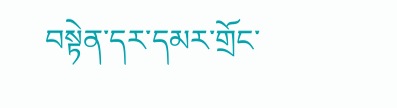བསྟེན་དར་དམར་གྲོང་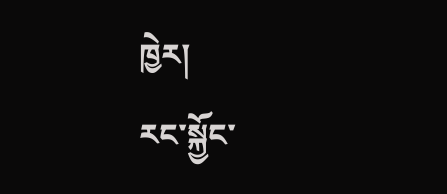ཁྱེར།
རང་སྐྱོང་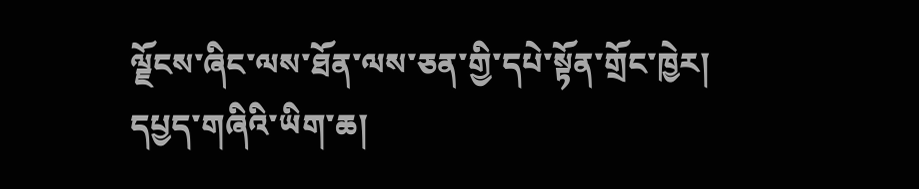ལྗོངས་ཞིང་ལས་ཐོན་ལས་ཅན་གྱི་དཔེ་སྟོན་གྲོང་ཁྱེར།
དཔྱད་གཞིའི་ཡིག་ཆ།